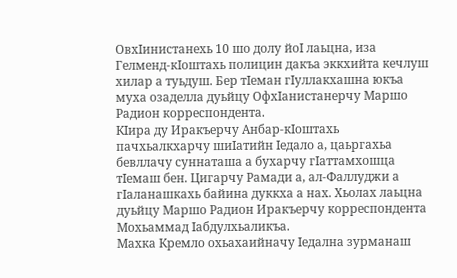ОвхIинистанехь 10 шо долу йоI лаьцна, иза Гелменд-кIоштахь полицин дакъа эккхийта кечлуш хилар а туьдуш. Бер тIеман гIуллакхашна юкъа муха озаделла дуьйцу ОфхIанистанерчу Маршо Радион корреспондента.
КIира ду Иракъерчу Анбар-кIоштахь пачхьалкхарчу шиIатийн Iедало а, цаьргахьа бевллачу суннаташа а бухарчу гIаттамхошца тIемаш бен. Цигарчу Рамади а, ал-Фаллуджи а гIаланашкахь байина дуккха а нах. Хьолах лаьцна дуьйцу Маршо Радион Иракъерчу корреспондента Мохьаммад Iабдулхьаликъа.
Махка Кремло охьахаийначу Iедална зурманаш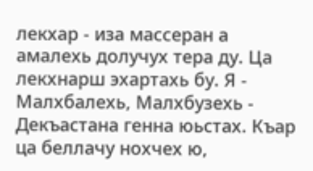лекхар - иза массеран а амалехь долучух тера ду. Ца лекхнарш эхартахь бу. Я - Малхбалехь, Малхбузехь - Декъастана генна юьстах. Къар ца беллачу нохчех ю,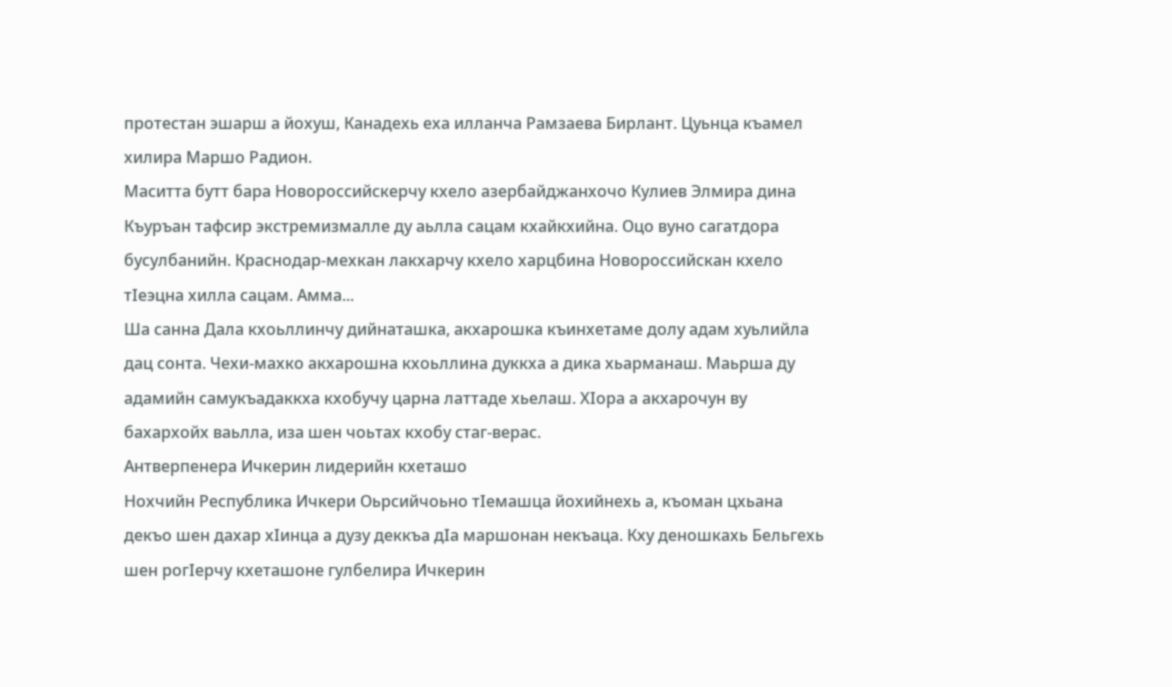протестан эшарш а йохуш, Канадехь еха илланча Рамзаева Бирлант. Цуьнца къамел хилира Маршо Радион.
Маситта бутт бара Новороссийскерчу кхело азербайджанхочо Кулиев Элмира дина Къуръан тафсир экстремизмалле ду аьлла сацам кхайкхийна. Оцо вуно сагатдора бусулбанийн. Краснодар-мехкан лакхарчу кхело харцбина Новороссийскан кхело тIеэцна хилла сацам. Амма...
Ша санна Дала кхоьллинчу дийнаташка, акхарошка къинхетаме долу адам хуьлийла дац сонта. Чехи-махко акхарошна кхоьллина дуккха а дика хьарманаш. Маьрша ду адамийн самукъадаккха кхобучу царна латтаде хьелаш. ХIора а акхарочун ву бахархойх ваьлла, иза шен чоьтах кхобу стаг-верас.
Антверпенера Ичкерин лидерийн кхеташо
Нохчийн Республика Ичкери Оьрсийчоьно тIемашца йохийнехь а, къоман цхьана декъо шен дахар хIинца а дузу деккъа дIа маршонан некъаца. Кху деношкахь Бельгехь шен рогIерчу кхеташоне гулбелира Ичкерин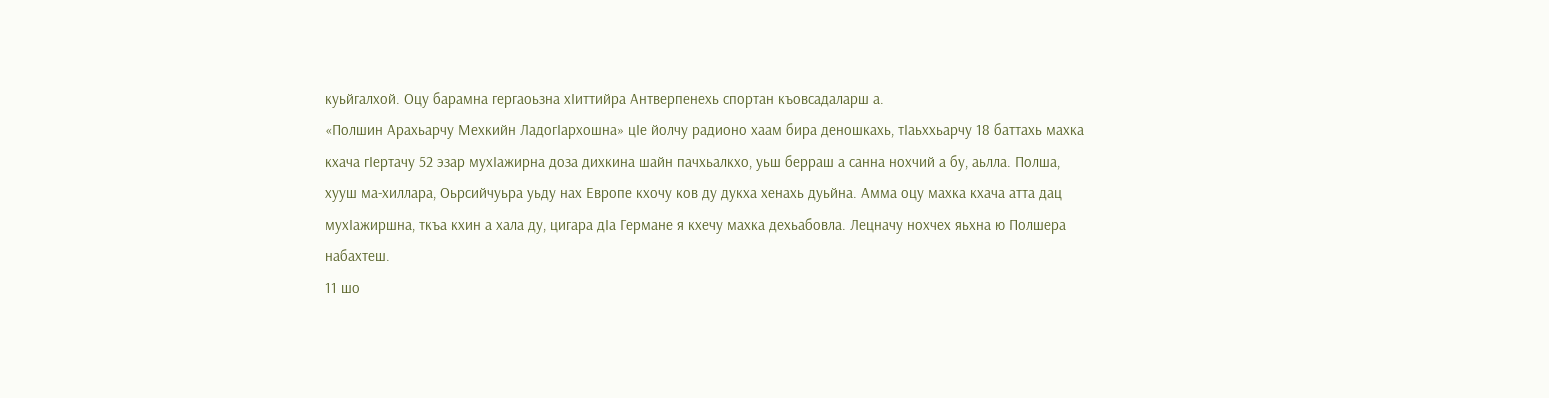куьйгалхой. Оцу барамна гергаоьзна хIиттийра Антверпенехь спортан къовсадаларш а.
«Полшин Арахьарчу Мехкийн ЛадогIархошна» цIе йолчу радионо хаам бира деношкахь, тIаьххьарчу 18 баттахь махка кхача гIертачу 52 эзар мухIажирна доза дихкина шайн пачхьалкхо, уьш берраш а санна нохчий а бу, аьлла. Полша, хууш ма-хиллара, Оьрсийчуьра уьду нах Европе кхочу ков ду дукха хенахь дуьйна. Амма оцу махка кхача атта дац мухIажиршна, ткъа кхин а хала ду, цигара дIа Германе я кхечу махка дехьабовла. Лецначу нохчех яьхна ю Полшера набахтеш.
11 шо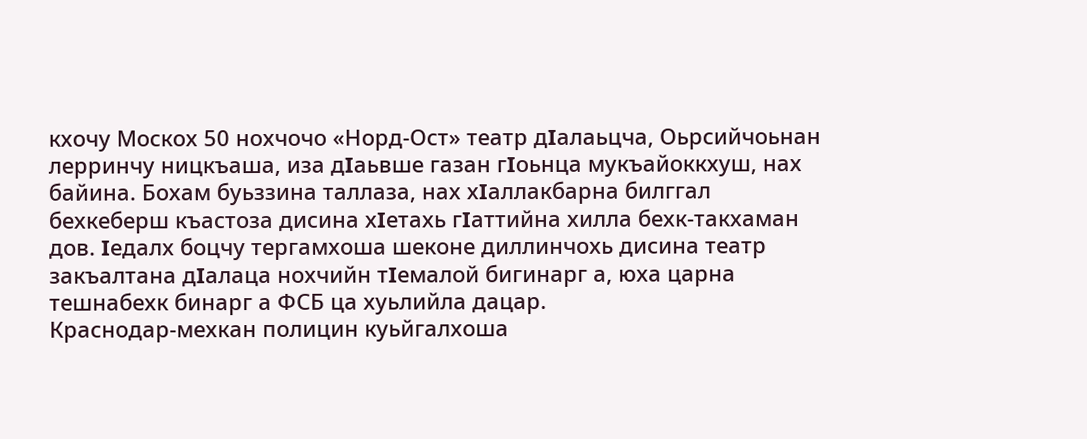кхочу Москох 50 нохчочо «Норд-Ост» театр дΙалаьцча, Оьрсийчоьнан лерринчу ницкъаша, иза дΙаьвше газан гΙоьнца мукъайоккхуш, нах байина. Бохам буьззина таллаза, нах хΙаллакбарна билггал бехкеберш къастоза дисина хΙетахь гΙаттийна хилла бехк-такхаман дов. Ιедалх боцчу тергамхоша шеконе диллинчохь дисина театр закъалтана дΙалаца нохчийн тΙемалой бигинарг а, юха царна тешнабехк бинарг а ФСБ ца хуьлийла дацар.
Краснодар-мехкан полицин куьйгалхоша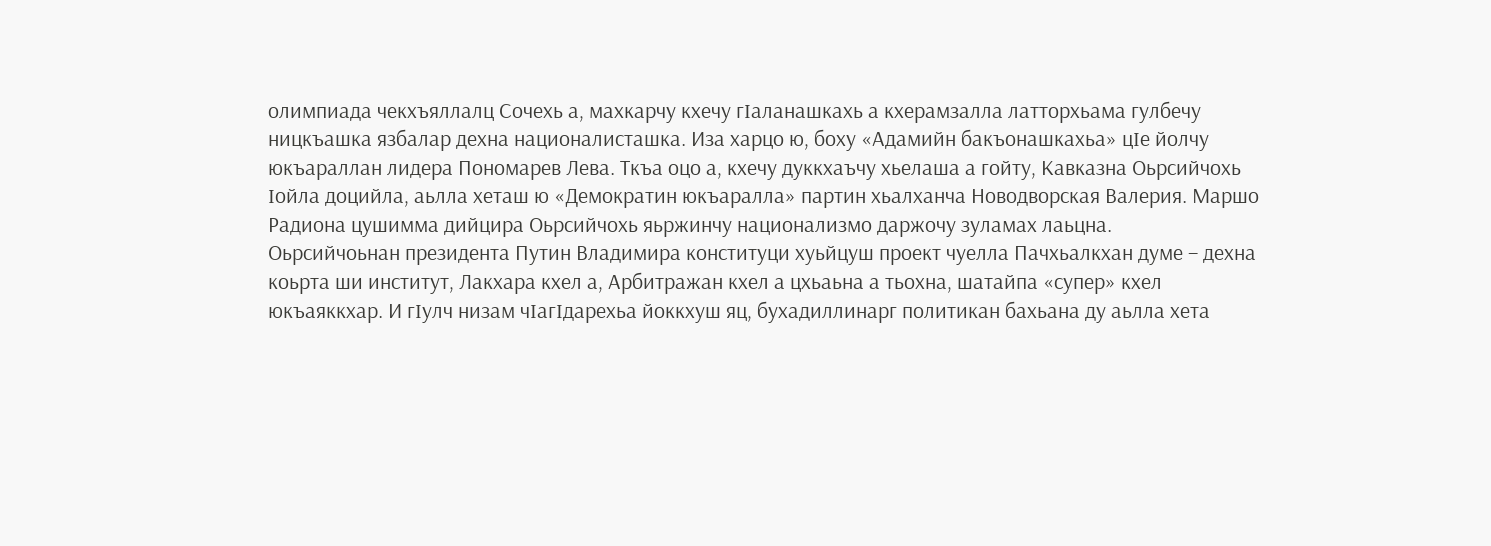олимпиада чекхъяллалц Сочехь а, махкарчу кхечу гΙаланашкахь а кхерамзалла латторхьама гулбечу ницкъашка язбалар дехна националисташка. Иза харцо ю, боху «Адамийн бакъонашкахьа» цΙе йолчу юкъараллан лидера Пономарев Лева. Ткъа оцо а, кхечу дуккхаъчу хьелаша а гойту, Кавказна Оьрсийчохь Ιойла доцийла, аьлла хеташ ю «Демократин юкъаралла» партин хьалханча Новодворская Валерия. Маршо Радиона цушимма дийцира Оьрсийчохь яьржинчу национализмо даржочу зуламах лаьцна.
Оьрсийчоьнан президента Путин Владимира конституци хуьйцуш проект чуелла Пачхьалкхан думе – дехна коьрта ши институт, Лакхара кхел а, Арбитражан кхел а цхьаьна а тьохна, шатайпа «супер» кхел юкъаяккхар. И гΙулч низам чΙагΙдарехьа йоккхуш яц, бухадиллинарг политикан бахьана ду аьлла хета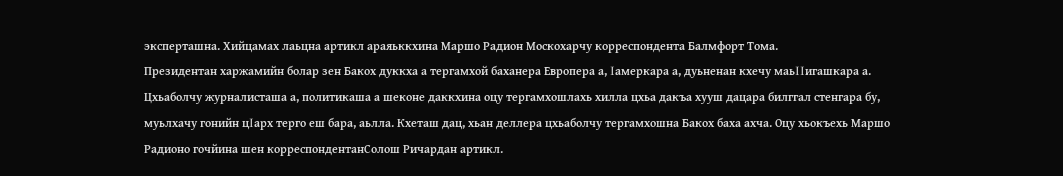эксперташна. Хийцамах лаьцна артикл араяьккхина Маршо Радион Москохарчу корреспондента Балмфорт Тома.
Президентан харжамийн болар зен Бакох дуккха а тергамхой баханера Европера а, Ιамеркара а, дуьненан кхечу маьΙΙигашкара а. Цхьаболчу журналисташа а, политикаша а шеконе даккхина оцу тергамхошлахь хилла цхьа дакъа хууш дацара билггал стенгара бу, муьлхачу гонийн цΙарх терго еш бара, аьлла. Кхеташ дац, хьан деллера цхьаболчу тергамхошна Бакох баха ахча. Оцу хьокъехь Маршо Радионо гочйина шен корреспондентанСолош Ричардан артикл.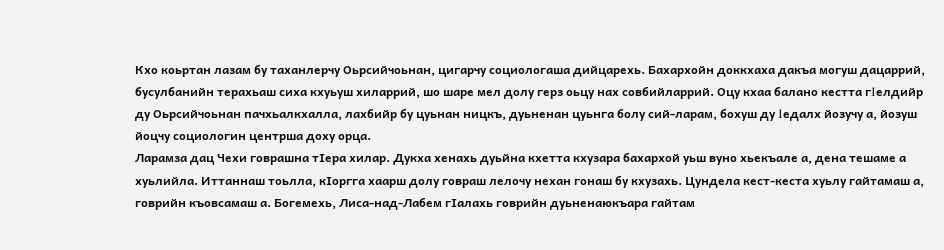Кхо коьртан лазам бу таханлерчу Оьрсийчоьнан, цигарчу социологаша дийцарехь. Бахархойн доккхаха дакъа могуш дацаррий, бусулбанийн терахьаш сиха кхуьуш хиларрий, шо шаре мел долу герз оьцу нах совбийларрий. Оцу кхаа балано кестта гΙелдийр ду Оьрсийчоьнан пачхьалкхалла, лахбийр бу цуьнан ницкъ, дуьненан цуьнга болу сий-ларам, бохуш ду Ιедалх йозучу а, йозуш йоцчу социологин центрша доху орца.
Ларамза дац Чехи говрашна тIера хилар. Дукха хенахь дуьйна кхетта кхузара бахархой уьш вуно хьекъале а, дена тешаме а хуьлийла. Иттаннаш тоьлла, кIоргга хаарш долу говраш лелочу нехан гонаш бу кхузахь. Цундела кест-кеста хуьлу гайтамаш а, говрийн къовсамаш а. Богемехь, Лиса-над-Лабем гIалахь говрийн дуьненаюкъара гайтам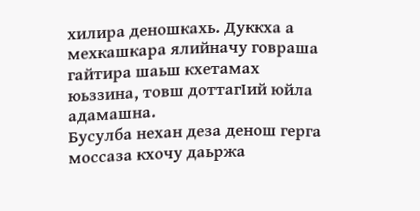хилира деношкахь. Дуккха а мехкашкара ялийначу говраша гайтира шаьш кхетамах юьззина, товш доттагIий юйла адамашна.
Бусулба нехан деза денош герга моссаза кхочу даьржа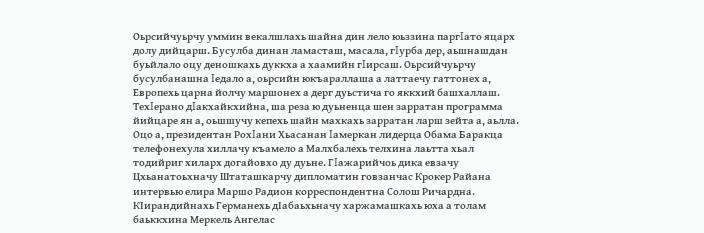Оьрсийчуьрчу уммин векалшлахь шайна дин лело юьззина паргΙато яцарх долу дийцарш. Бусулба динан ламасташ, масала, гΙурба дер, аьшнашдан буьйлало оцу деношкахь дуккха а хаамийн гΙирсаш. Оьрсийчуьрчу бусулбанашна Ιедало а, оьрсийн юкъараллаша а латтаечу гаттонех а, Европехь царна йолчу маршонех а дерг дуьстича го яккхий башхаллаш.
ТехΙерано дΙакхайкхийна, ша реза ю дуьненца шен зарратан программа йийцаре ян а, оьшшучу кепехь шайн махкахь зарратан ларш зейта а, аьлла. Оцо а, президентан РохΙани Хьасанан Ιамеркан лидерца Обама Баракца телефонехула хиллачу къамело а Малхбалехь телхина лаьтта хьал тодийриг хиларх догайовхо ду дуьне. ГΙажарийчоь дика евзачу Цхьанатоьхначу Штаташкарчу дипломатин говзанчас Крокер Райана интервью елира Маршо Радион корреспондентна Солош Ричардна.
КIирандийнахь Германехь дIабаьхьначу харжамашкахь юха а толам баьккхина Меркель Ангелас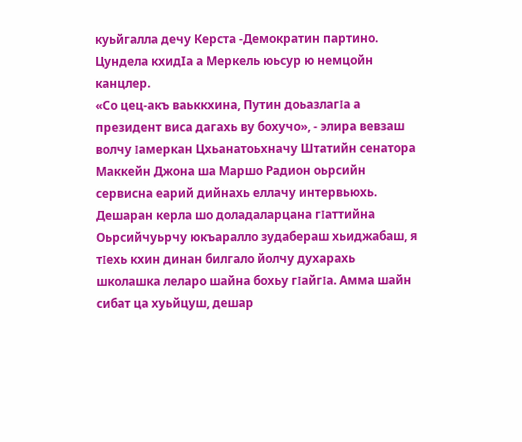куьйгалла дечу Керста -Демократин партино. Цундела кхидIа а Меркель юьсур ю немцойн канцлер.
«Со цец-акъ ваьккхина, Путин доьазлагΙа а президент виса дагахь ву бохучо», - элира вевзаш волчу Ιамеркан Цхьанатоьхначу Штатийн сенатора Маккейн Джона ша Маршо Радион оьрсийн сервисна еарий дийнахь еллачу интервьюхь.
Дешаран керла шо доладаларцана гΙаттийна Оьрсийчуьрчу юкъаралло зудабераш хьиджабаш, я тΙехь кхин динан билгало йолчу духарахь школашка леларо шайна бохьу гΙайгΙа. Амма шайн сибат ца хуьйцуш, дешар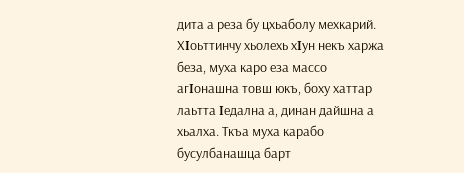дита а реза бу цхьаболу мехкарий. ХΙоьттинчу хьолехь хΙун некъ харжа беза, муха каро еза массо агΙонашна товш юкъ, боху хаттар лаьтта Ιедална а, динан дайшна а хьалха. Ткъа муха карабо бусулбанашца барт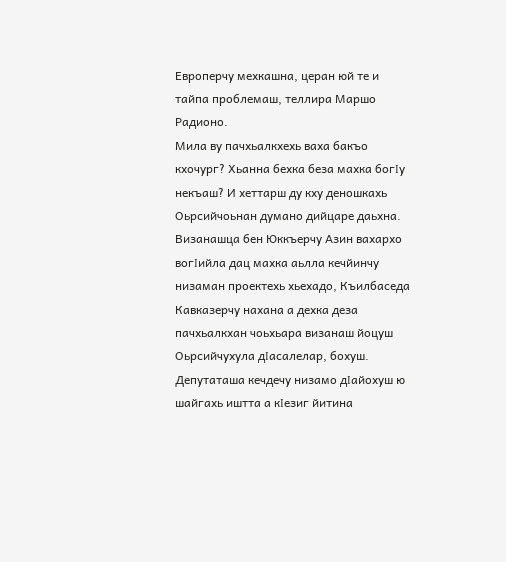Европерчу мехкашна, церан юй те и тайпа проблемаш, теллира Маршо Радионо.
Мила ву пачхьалкхехь ваха бакъо кхочург? Хьанна бехка беза махка богΙу некъаш? И хеттарш ду кху деношкахь Оьрсийчоьнан думано дийцаре даьхна. Визанашца бен Юккъерчу Азин вахархо вогΙийла дац махка аьлла кечйинчу низаман проектехь хьехадо, Къилбаседа Кавказерчу нахана а дехка деза пачхьалкхан чоьхьара визанаш йоцуш Оьрсийчухула дΙасалелар, бохуш. Депутаташа кечдечу низамо дΙайохуш ю шайгахь иштта а кΙезиг йитина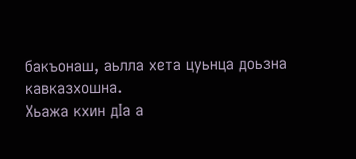бакъонаш, аьлла хета цуьнца доьзна кавказхошна.
Хьажа кхин дIа а